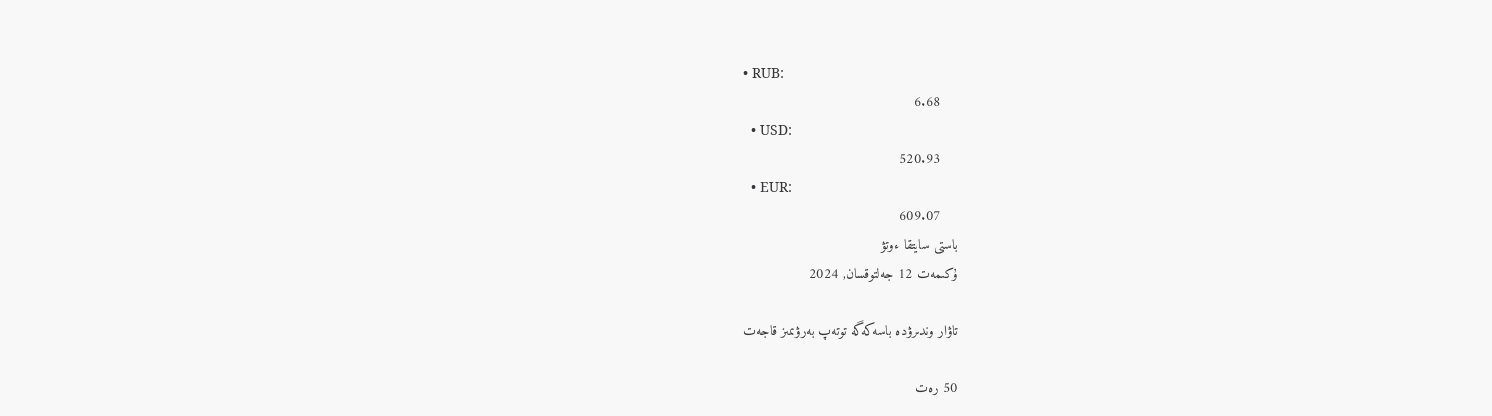• RUB:
    6.68
  • USD:
    520.93
  • EUR:
    609.07
باستى سايتقا ءوتۋ
ۇكىمەت 12 جەلتوقسان, 2024

تاۋار وندىرۋدە باسەكەگە توتەپ بەرۋىمىز قاجەت

50 رەت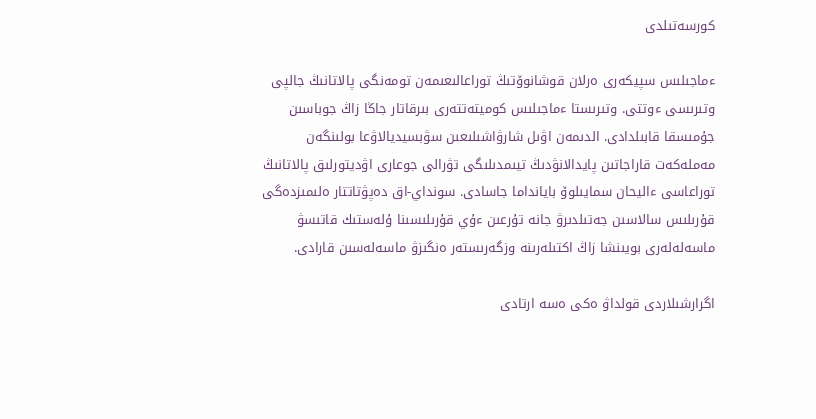كورسەتىلدى

ءماجىلىس سپيكەرى ەرلان قوشانوۆتىڭ توراعالىعىمەن تومەنگى پالاتانىڭ جالپى وتىرىسى ءوتتى. وتىرىستا ءماجىلىس كوميتەتتەرى بىرقاتار جاڭا زاڭ جوباسىن جۇمىسقا قابىلدادى. الدىمەن اۋىل شارۋاشىلىعىن سۋبسيديالاۋعا بولىنگەن مەملەكەت قاراجاتىن پايدالانۋدىڭ تيىمدىلىگى تۋرالى جوعارى اۋديتورلىق پالاتانىڭ توراعاسى ءاليحان سمايىلوۆ بايانداما جاسادى. سونداي-اق دەپۋتاتتار ەلىمىزدەگى قۇرىلىس سالاسىن جەتىلدىرۋ جانە تۇرعىن ءۇي قۇرىلىسىنا ۇلەستىك قاتىسۋ ماسەلەلەرى بويىنشا زاڭ اكتىلەرىنە وزگەرىستەر ەنگىزۋ ماسەلەسىن قارادى.

اگرارشىلاردى قولداۋ ەكى ەسە ارتادى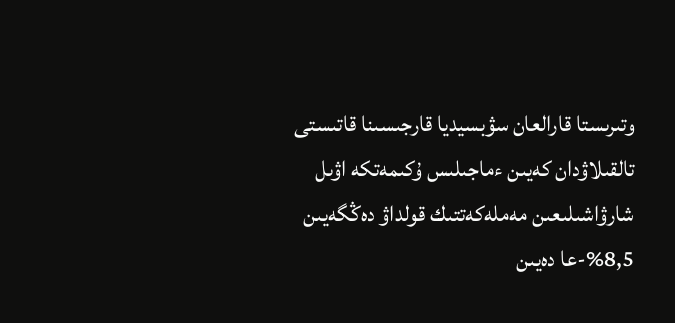وتىرىستا قارالعان سۋبسيديا قارجىسىنا قاتىستى تالقىلاۋدان كەيىن ءماجىلىس ۇكىمەتكە اۋىل شارۋاشىلىعىن مەملەكەتتىك قولداۋ دەڭگەيىن 8,5%-عا دەيىن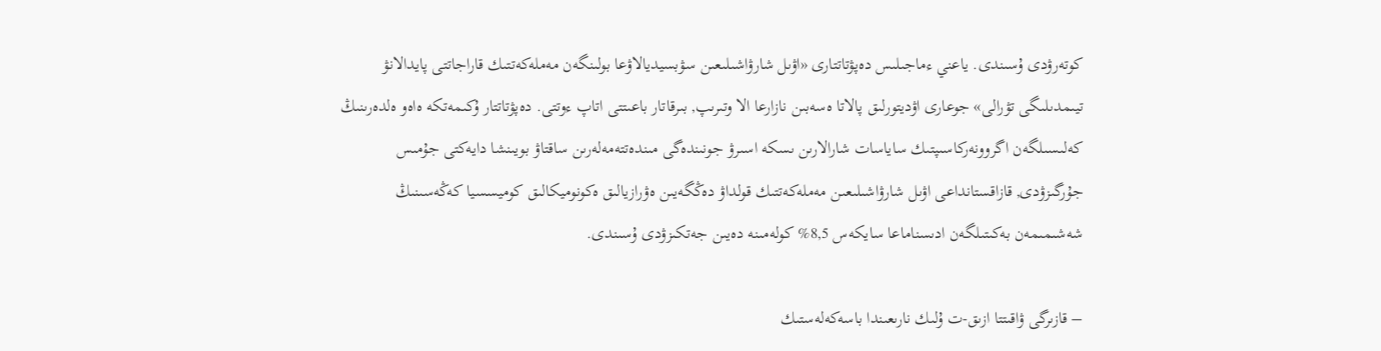كوتەرۋدى ۇسىندى. ياعني ءماجىلىس دەپۋتاتتارى «اۋىل شارۋاشىلىعىن سۋبسيديالاۋعا بولىنگەن مەملەكەتتىك قاراجاتتى پايدالانۋ تيىمدىلىگى تۋرالى» جوعارى اۋديتورلىق پالاتا ەسەبىن نازارعا الا وتىرىپ, بىرقاتار باعىتتى اتاپ ءوتتى. دەپۋتاتتار ۇكىمەتكە ەاەو ەلدەرىنىڭ كەلىسىلگەن اگروونەركاسىپتىك ساياسات شارالارىن ىسكە اسىرۋ جونىندەگى مىندەتتەمەلەرىن ساقتاۋ بويىنشا دايەكتى جۇمىس جۇرگىزۋدى, قازاقستانداعى اۋىل شارۋاشىلىعىن مەملەكەتتىك قولداۋ دەڭگەيىن ەۋرازيالىق ەكونوميكالىق كوميسسيا كەڭەسىنىڭ شەشىمىمەن بەكىتىلگەن ادىسناماعا سايكەس 8,5% كولەمىنە دەيىن جەتكىزۋدى ۇسىندى.

– قازىرگى ۋاقىتتا ازىق-ت ۇلىك نارىعىندا باسەكەلەستىك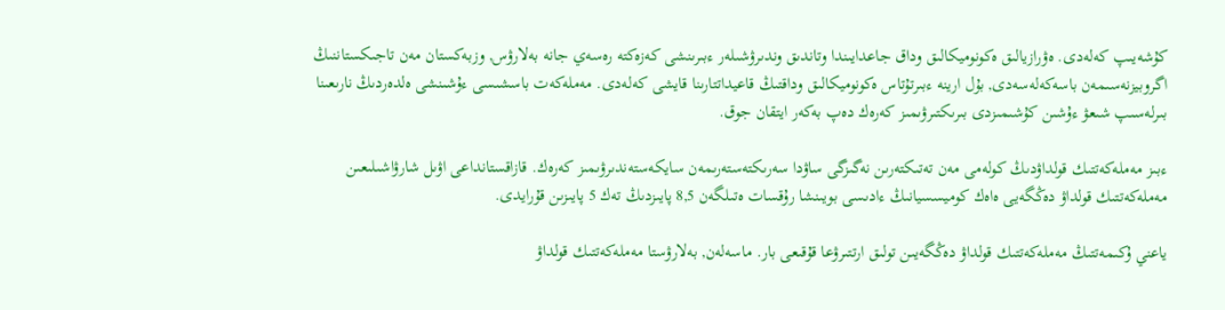كۇشەيىپ كەلەدى. ەۋرازيالىق ەكونوميكالىق وداق جاعدايىندا وتاندىق وندىرۋشىلەر ءبىرىنشى كەزەكتە رەسەي جانە بەلارۋس, وزبەكستان مەن تاجىكستاننىڭ اگروبيزنەسىمەن باسەكەلەسەدى, بۇل ارينە ءبىرتۇتاس ەكونوميكالىق وداقتىڭ قاعيداتتارىنا قايشى كەلەدى. مەملەكەت باسشىسى ءۇشىنشى ەلدەردىڭ نارىعىنا بىرلەسىپ شىعۋ ءۇشىن كۇشىمىزدى بىرىكتىرۋىمىز كەرەك دەپ بەكەر ايتقان جوق.

ءبىز مەملەكەتتىك قولداۋدىڭ كولەمى مەن تەتىكتەرىن نەگىزگى ساۋدا سەرىكتەستەرىمەن سايكەستەندىرۋىمىز كەرەك. قازاقستانداعى اۋىل شارۋاشىلىعىن مەملەكەتتىك قولداۋ دەڭگەيى ەاەك كوميسسيانىڭ ءادىسى بويىنشا رۇقسات ەتىلگەن 8,5 پايىزدىڭ تەك 5 پايىزىن قۇرايدى.

ياعني ۇكىمەتتىڭ مەملەكەتتىك قولداۋ دەڭگەيىن تولىق ارتتىرۋعا قۇقىعى بار. ماسەلەن, بەلارۋستا مەملەكەتتىك قولداۋ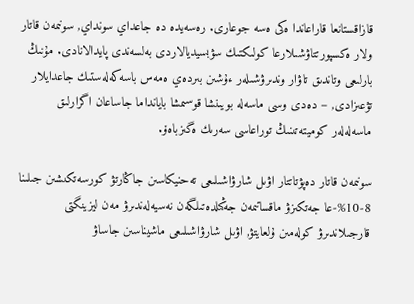قازاقستانعا قاراعاندا ەكى ەسە جوعارى. رەسەيدە دە جاعداي سونداي, سونىمەن قاتار ولار ەكسپورتتاۋشىلارعا كولىكتىك سۋبسيديالاردى بەلسەندى پايدالانادى. مۇنىڭ بارلىعى وتاندىق تاۋار وندىرۋشىلەر ءۇشىن بىردەي ەمەس باسەكەلەستىك جاعدايلار تۋعىزادى, – دەدى وسى ماسەلە بويىنشا قوسىمشا بايانداما جاساعان اگرارلىق ماسەلەلەر كوميتەتىنىڭ توراعاسى سەرىك ەگىزباەۆ.

سونىمەن قاتار دەپۋتاتتار اۋىل شارۋاشىلىعى تەحنيكاسىن جاڭارتۋ كورسەتكىشىن جىلىنا 8-10%-عا جەتكىزۋ ماقساتىمەن جەڭىلدەتىلگەن نەسيەلەندىرۋ مەن ليزينگتى قارجىلاندىرۋ كولەمىن ۇلعايتۋ, اۋىل شارۋاشىلىعى ماشيناسىن جاساۋ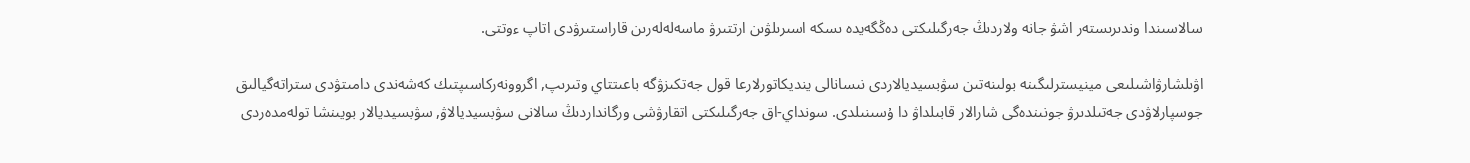سالاسىندا وندىرىستەر اشۋ جانە ولاردىڭ جەرگىلىكتى دەڭگەيدە ىسكە اسىرىلۋىن ارتتىرۋ ماسەلەلەرىن قاراستىرۋدى اتاپ ءوتتى.

اۋىلشارۋاشىلىعى مينيسترلىگىنە بولىنەتىن سۋبسيديالاردى نىسانالى ينديكاتورلارعا قول جەتكىزۋگە باعىتتاي وتىرىپ, اگروونەركاسىپتىك كەشەندى دامىتۋدى ستراتەگيالىق جوسپارلاۋدى جەتىلدىرۋ جونىندەگى شارالار قابىلداۋ دا ۇسىنىلدى. سونداي-اق جەرگىلىكتى اتقارۋشى ورگانداردىڭ سالانى سۋبسيديالاۋ, سۋبسيديالار بويىنشا تولەمدەردى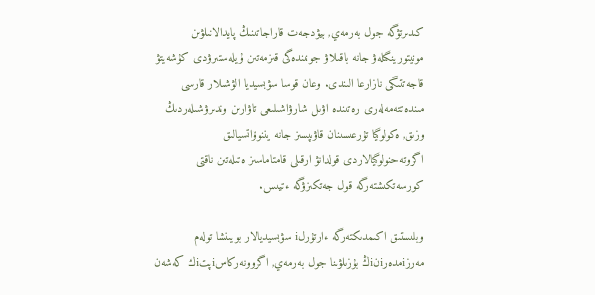كىدىرتۋگە جول بەرمەي, بيۋدجەت قاراجاتىنىڭ پايدالانىلۋىن مونيتورينگىلەۋ جانە باقىلاۋ جونىندەگى قىزمەتىن ۇيلەستىرۋدى كۇشەيتۋ قاجەتتىگى نازارعا الىندى. وعان قوسا سۋبسيديا الۋشىلار قارسى مىندەتتەمەلەرى رەتىندە اۋىل شارۋاشىلىعى تاۋارىن وندىرۋشىلەردىڭ وزىق, ەكولوگيا تۇرعىسىنان قاۋىپسىز جانە يننوۆاتسيالىق اگروتەحنولوگيالاردى قولدانۋ ارقىلى قامتاماسىز ەتىلەتىن ناقتى كورسەتكىشتەرگە قول جەتكىزۋگە ءتيىس.

وبلىستىق اكىمدىكتەرگە ءارتۇرلi سۋبسيديالار بويىنشا تولەم مەرزiمدەرiنiڭ بۇزىلۋىنا جول بەرمەي, اگروونەركاسiپتiك كەشەن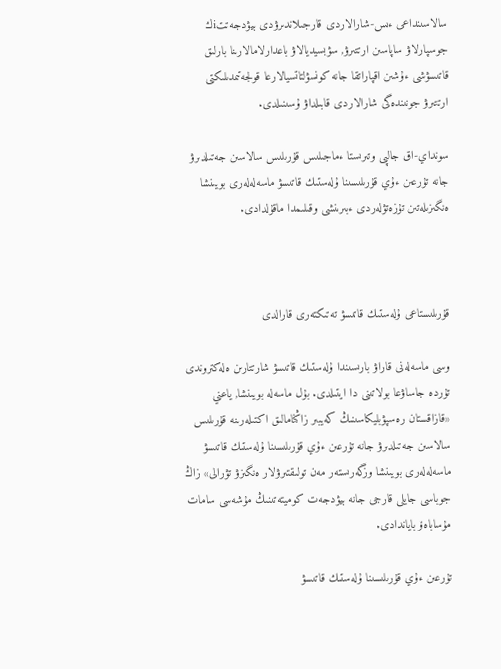سالاسىنداعى ءىس-شارالاردى قارجىلاندىرۋدى بيۋدجەتتiك جوسپارلاۋ ساپاسىن ارتتىرۋ, سۋبسيديالاۋ باعدارلامالارىنا بارلىق قاتىسۋشى ءۇشىن اقپاراتقا جانە كونسۋلتاتسيالارعا قولجەتىمدىلىكتى ارتتىرۋ جونىندەگى شارالاردى قابىلداۋ ۇسىنىلدى.

سونداي-اق جالپى وتىرىستا ءماجىلىس قۇرىلىس سالاسىن جەتىلدىرۋ جانە تۇرعىن ءۇي قۇرىلىسىنا ۇلەستىك قاتىسۋ ماسەلەلەرى بويىنشا ەنگىزىلەتىن تۇزەتۋلەردى ءبىرىنشى وقىلىمدا ماقۇلدادى.



قۇرىلىستاعى ۇلەستىك قاتىسۋ تەتىكتەرى قارالدى

وسى ماسەلەنى قاراۋ بارىسىندا ۇلەستىك قاتىسۋ شارتتارىن ەلەكتروندى تۇردە جاساۋعا بولاتىنى دا ايتىلدى. بۇل ماسەلە بويىنشا, ياعني «قازاقستان رەسپۋبليكاسىنىڭ كەيبىر زاڭنامالىق اكتىلەرىنە قۇرىلىس سالاسىن جەتىلدىرۋ جانە تۇرعىن ءۇي قۇرىلىسىنا ۇلەستىك قاتىسۋ ماسەلەلەرى بويىنشا وزگەرىستەر مەن تولىقتىرۋلار ەنگىزۋ تۋرالى» زاڭ جوباسى جايلى قارجى جانە بيۋدجەت كوميتەتىنىڭ مۇشەسى سامات مۇساباەۆ باياندادى.

تۇرعىن ءۇي قۇرىلىسىنا ۇلەستىك قاتىسۋ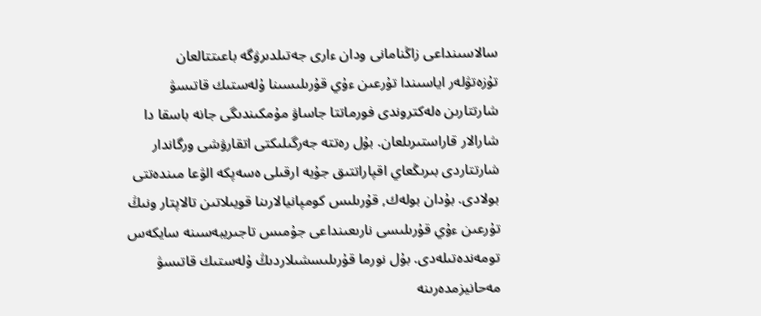سالاسىنداعى زاڭنامانى ودان ءارى جەتىلدىرۋگە باعىتتالعان تۇزەتۋلەر اياسىندا تۇرعىن ءۇي قۇرىلىسىنا ۇلەستىك قاتىسۋ شارتتارىن ەلەكتروندى فورماتتا جاساۋ مۇمكىندىگى جانە باسقا دا شارالار قاراستىرىلعان. بۇل رەتتە جەرگىلىكتى اتقارۋشى ورگاندار شارتتاردى بىرىڭعاي اقپاراتتىق جۇيە ارقىلى ەسەپكە الۋعا مىندەتتى بولادى. بۇدان بولەك, قۇرىلىس كومپانيالارىنا قويىلاتىن تالاپتار ونىڭ تۇرعىن ءۇي قۇرىلىسى نارىعىنداعى جۇمىس تاجىريبەسىنە سايكەس تومەندەتىلەدى. بۇل نورما قۇرىلىسشىلاردىڭ ۇلەستىك قاتىسۋ مەحانيزمدەرىنە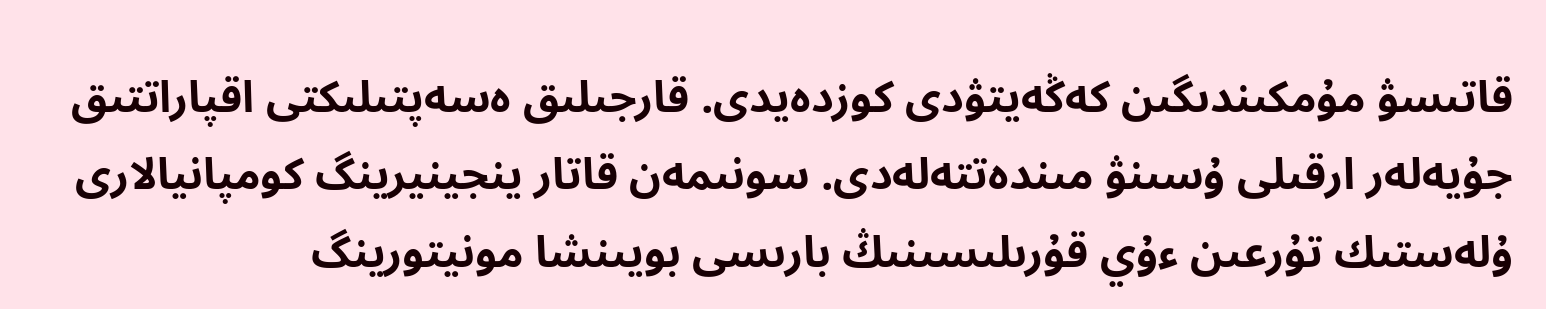قاتىسۋ مۇمكىندىگىن كەڭەيتۋدى كوزدەيدى. قارجىلىق ەسەپتىلىكتى اقپاراتتىق جۇيەلەر ارقىلى ۇسىنۋ مىندەتتەلەدى. سونىمەن قاتار ينجينيرينگ كومپانيالارى ۇلەستىك تۇرعىن ءۇي قۇرىلىسىنىڭ بارىسى بويىنشا مونيتورينگ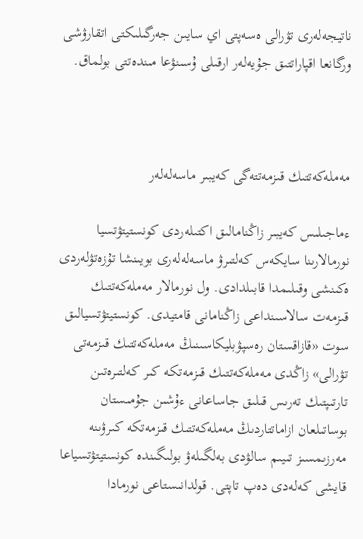ناتيجەلەرى تۋرالى ەسەپتى اي سايىن جەرگىلىكتى اتقارۋشى ورگانعا اقپاراتتىق جۇيەلەر ارقىلى ۇسىنۋعا مىندەتتى بولماق.



مەملەكەتتىك قىزمەتتەگى كەيبىر ماسەلەلەر

ءماجىلىس كەيبىر زاڭنامالىق اكتىلەردى كونستيتۋتسيا نورمالارىنا سايكەس كەلتىرۋ ماسەلەلەرى بويىنشا تۇزەتۋلەردى ەكىنشى وقىلىمدا قابىلدادى. ول نورمالار مەملەكەتتىك قىزمەت سالاسىنداعى زاڭنامانى قامتيدى. كونستيتۋتسيالىق سوت «قازاقستان رەسپۋبليكاسىنىڭ مەملەكەتتىك قىزمەتى تۋرالى» زاڭدى مەملەكەتتىك قىزمەتكە كىر كەلتىرەتىن تارتىپتىك تەرىس قىلىق جاساعانى ءۇشىن جۇمىستان بوساتىلعان ازاماتتاردىڭ مەملەكەتتىك قىزمەتكە كىرۋىنە مەرزىمسىز تىيىم سالۋدى بەلگىلەۋ بولىگىندە كونستيتۋتسياعا قايشى كەلەدى دەپ تاپتى. قولدانىستاعى نورمادا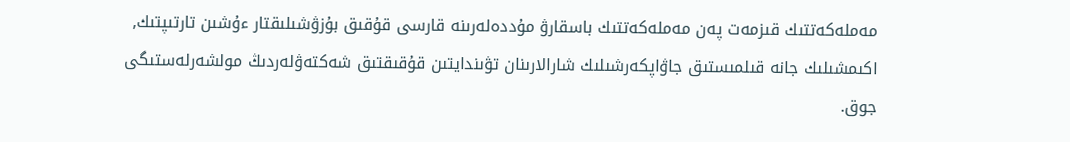مەملەكەتتىك قىزمەت پەن مەملەكەتتىك باسقارۋ مۇددەلەرىنە قارسى قۇقىق بۇزۋشىلىقتار ءۇشىن تارتىپتىك, اكىمشىلىك جانە قىلمىستىق جاۋاپكەرشىلىك شارالارىنان تۋىندايتىن قۇقىقتىق شەكتەۋلەردىڭ مولشەرلەستىگى جوق.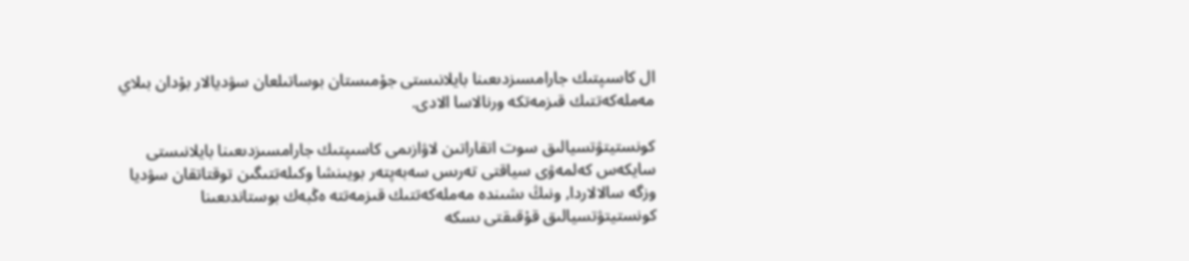ال كاسىپتىك جارامسىزدىعىنا بايلانىستى جۇمىستان بوساتىلعان سۋديالار بۇدان بىلاي مەملەكەتتىك قىزمەتكە ورنالاسا الادى.

كونستيتۋتسيالىق سوت اتقاراتىن لاۋازىمى كاسىپتىك جارامسىزدىعىنا بايلانىستى سايكەس كەلمەۋى سياقتى تەرىس سەبەپتەر بويىنشا وكىلەتتىگىن توقتاتقان سۋديا وزگە سالالاردا, ونىڭ ىشىندە مەملەكەتتىك قىزمەتتە ەڭبەك بوستاندىعىنا كونستيتۋتسيالىق قۇقىقتى ىسكە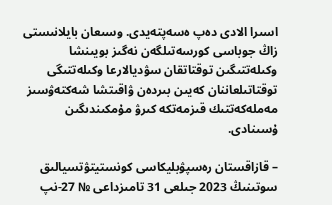اسىرا الادى دەپ ەسەپتەيدى. وسىعان بايلانىستى زاڭ جوباسى كورسەتىلگەن نەگىز بويىنشا وكىلەتتىگىن توقتاتقان سۋديالارعا وكىلەتتىگى توقتاتىلعاننان كەيىن بىردەن ۋاقىتشا شەكتەۋسىز مەملەكەتتىك قىزمەتكە كىرۋ مۇمكىندىگىن ۇسىنادى.

– قازاقستان رەسپۋبليكاسى كونستيتۋتسيالىق سوتىنىڭ 2023 جىلعى 31 تامىزداعى № 27-نپ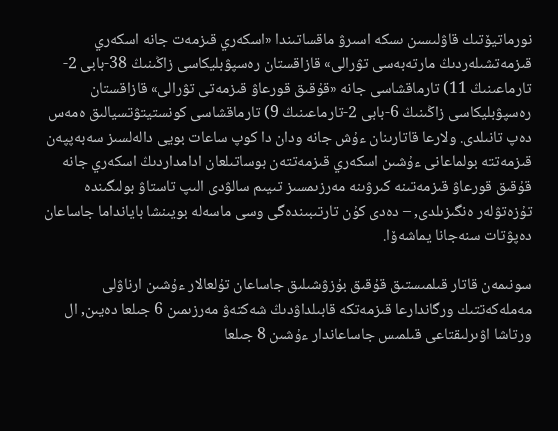نورماتيۆتىك قاۋلىسىن ىسكە اسىرۋ ماقساتىندا «اسكەري قىزمەت جانە اسكەري قىزمەتشىلەردىڭ مارتەبەسى تۋرالى» قازاقستان رەسپۋبليكاسى زاڭىنىڭ 38-بابى 2-تارماعىنىڭ 11) تارماقشاسى جانە «قۇقىق قورعاۋ قىزمەتى تۋرالى» قازاقستان رەسپۋبليكاسى زاڭىنىڭ 6-بابى 2-تارماعىنىڭ 9) تارماقشاسى كونستيتۋتسيالىق ەمەس دەپ تانىلدى. ولارعا قاتارىنان ءۇش جانە ودان دا كوپ ساعات بويى دالەلسىز سەبەپپەن قىزمەتتە بولماعانى ءۇشىن اسكەري قىزمەتتەن بوساتىلعان ادامداردىڭ اسكەري جانە قۇقىق قورعاۋ قىزمەتىنە كىرۋىنە مەرزىمسىز تىيىم سالۋدى الىپ تاستاۋ بولىگىندە تۇزەتۋلەر ەنگىزىلدى, – دەدى كۇن تارتىبىندەگى وسى ماسەلە بويىنشا بايانداما جاساعان دەپۋتات سنەجانا يماشەۆا.

سونىمەن قاتار قىلمىستىق قۇقىق بۇزۋشىلىق جاساعان تۇلعالار ءۇشىن ارناۋلى مەملەكەتتىك ورگاندارعا قىزمەتكە قابىلداۋدىڭ شەكتەۋ مەرزىمىن 6 جىلعا دەيىن, ال ورتاشا اۋىرلىقتاعى قىلمىس جاساعاندار ءۇشىن 8 جىلعا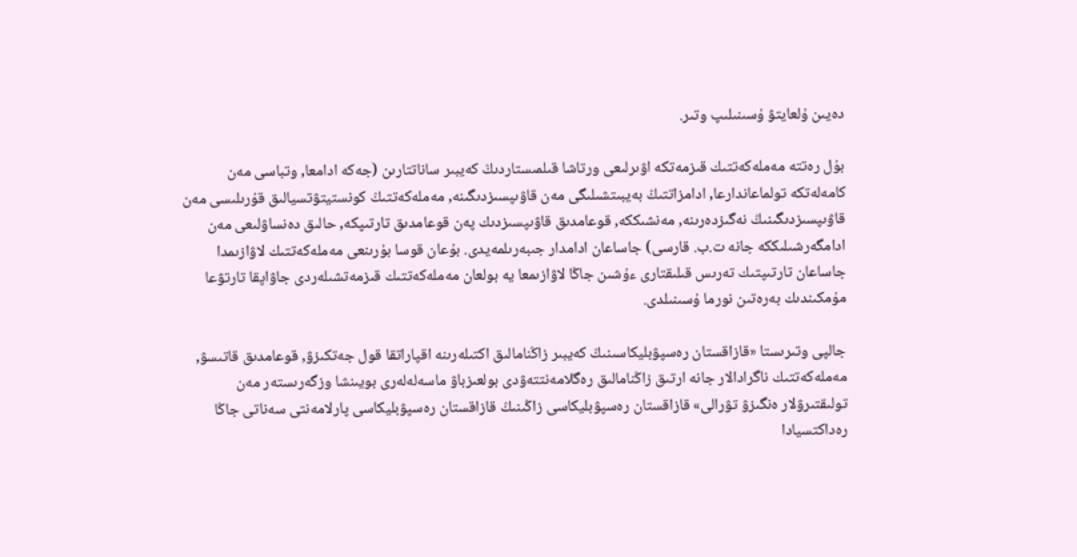دەيىن ۇلعايتۋ ۇسىنىلىپ وتىر.

بۇل رەتتە مەملەكەتتىك قىزمەتكە اۋىرلىعى ورتاشا قىلمىستاردىڭ كەيبىر ساناتتارىن (جەكە ادامعا, وتباسى مەن كامەلەتكە تولماعاندارعا, ادامزاتتىڭ بەيبىتشىلىگى مەن قاۋىپسىزدىگىنە, مەملەكەتتىڭ كونستيتۋتسيالىق قۇرىلىسى مەن قاۋىپسىزدىگىنىڭ نەگىزدەرىنە, مەنشىككە, قوعامدىق قاۋىپسىزدىك پەن قوعامدىق تارتىپكە, حالىق دەنساۋلىعى مەن ادامگەرشىلىككە جانە ت.ب. قارسى) جاساعان ادامدار جىبەرىلمەيدى. بۇعان قوسا بۇرىنعى مەملەكەتتىك لاۋازىمدا جاساعان تارتىپتىك تەرىس قىلىقتارى ءۇشىن جاڭا لاۋازىمعا يە بولعان مەملەكەتتىك قىزمەتشىلەردى جاۋاپقا تارتۋعا مۇمكىندىك بەرەتىن نورما ۇسىنىلدى.

جالپى وتىرىستا «قازاقستان رەسپۋبليكاسىنىڭ كەيبىر زاڭنامالىق اكتىلەرىنە اقپاراتقا قول جەتكىزۋ, قوعامدىق قاتىسۋ, مەملەكەتتىك ناگرادالار جانە ارتىق زاڭنامالىق رەگلامەنتتەۋدى بولعىزباۋ ماسەلەلەرى بويىنشا وزگەرىستەر مەن تولىقتىرۋلار ەنگىزۋ تۋرالى» قازاقستان رەسپۋبليكاسى زاڭىنىڭ قازاقستان رەسپۋبليكاسى پارلامەنتى سەناتى جاڭا رەداكتسيادا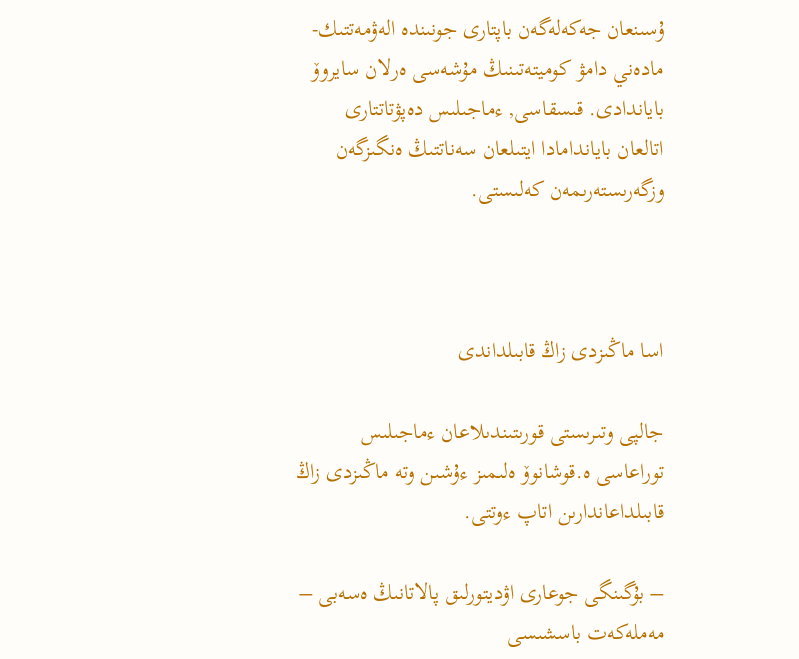ۇسىنعان جەكەلەگەن باپتارى جونىندە الەۋمەتتىك-مادەني دامۋ كوميتەتىنىڭ مۇشەسى ەرلان سايروۆ باياندادى. قىسقاسى, ءماجىلىس دەپۋتاتتارى اتالعان باياندامادا ايتىلعان سەناتتىڭ ەنگىزگەن وزگەرىستەرىمەن كەلىستى.



اسا ماڭىزدى زاڭ قابىلداندى

جالپى وتىرىستى قورىتىندىلاعان ءماجىلىس توراعاسى ە.قوشانوۆ ەلىمىز ءۇشىن وتە ماڭىزدى زاڭ قابىلداعاندارىن اتاپ ءوتتى.

– بۇگىنگى جوعارى اۋديتورلىق پالاتانىڭ ەسەبى – مەملەكەت باسشىسى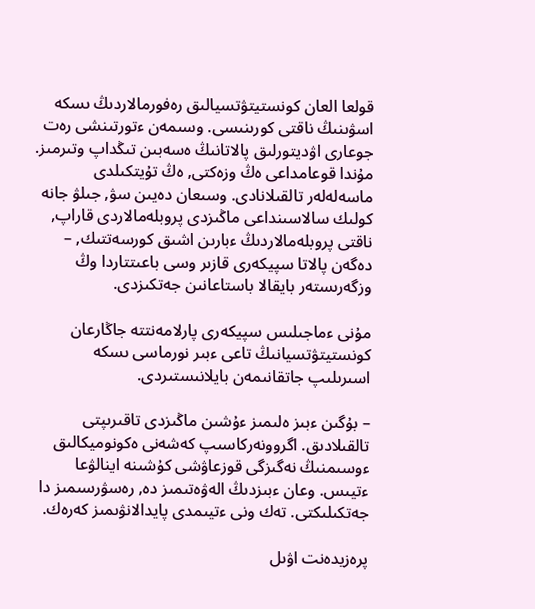قولعا العان كونستيتۋتسيالىق رەفورمالاردىڭ ىسكە اسۋىنىڭ ناقتى كورىنىسى. وسىمەن ءتورتىنشى رەت جوعارى اۋديتورلىق پالاتانىڭ ەسەبىن تىڭداپ وتىرمىز. مۇندا قوعامداعى ەڭ وزەكتى, ەڭ تۇيتكىلدى ماسەلەلەر تالقىلانادى. وسىعان دەيىن سۋ, جىلۋ جانە كولىك سالاسىنداعى ماڭىزدى پروبلەمالاردى قاراپ,  ناقتى پروبلەمالاردىڭ ءبارىن اشىق كورسەتتىك, – دەگەن پالاتا سپيكەرى قازىر وسى باعىتتاردا وڭ وزگەرىستەر بايقالا باستاعانىن جەتكىزدى.

مۇنى ءماجىلىس سپيكەرى پارلامەنتتە جاڭارعان كونستيتۋتسيانىڭ تاعى ءبىر نورماسى ىسكە اسىرىلىپ جاتقانىمەن بايلانىستىردى.

– بۇگىن ءبىز ەلىمىز ءۇشىن ماڭىزدى تاقىرىپتى تالقىلادىق. اگروونەركاسىپ كەشەنى ەكونوميكالىق ءوسىمنىڭ نەگىزگى قوزعاۋشى كۇشىنە اينالۋعا ءتيىس. وعان ءبىزدىڭ الەۋەتىمىز دە, رەسۋرسىمىز دا جەتكىلىكتى. تەك ونى ءتيىمدى پايدالانۋىمىز كەرەك.

پرەزيدەنت اۋىل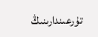تۇرعىندارىنىڭ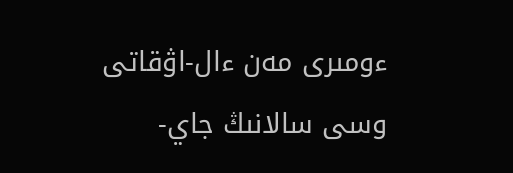ءومىرى مەن ءال-اۋقاتى وسى سالانىڭ جاي-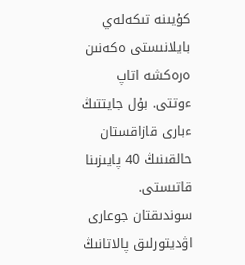كۇيىنە تىكەلەي بايلانىستى ەكەنىن ەرەكشە اتاپ ءوتتى. بۇل جايتتىڭ ءبارى قازاقستان حالقىنىڭ 40 پايىزىنا قاتىستى. سوندىقتان جوعارى اۋديتورلىق پالاتانىڭ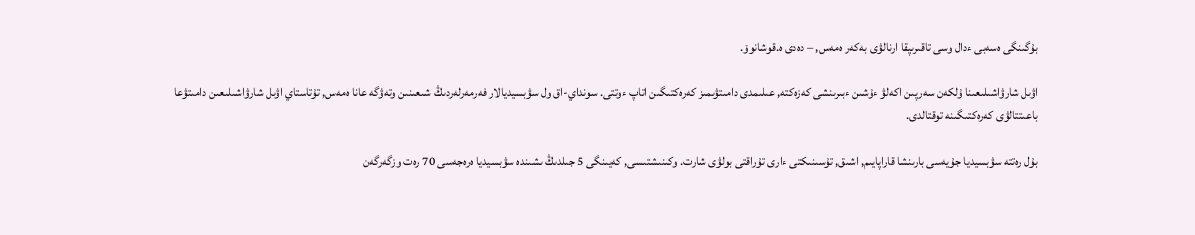بۇگىنگى ەسەبى ءدال وسى تاقىرىپقا ارنالۋى بەكەر ەمەس, – دەدى ە.قوشانوۆ.

اۋىل شارۋاشىلىعىنا ۇلكەن سەرپىن اكەلۋ ءۇشىن ءبىرىنشى كەزەكتە, عىلىمدى دامىتۋىمىز كەرەكتىگىن اتاپ ءوتتى. سونداي-اق ول سۋبسيديالار فەرمەرلەردىڭ شىعىنىن وتەۋگە عانا ەمەس, تۇتاستاي اۋىل شارۋاشىلىعىن دامىتۋعا باعىتتالۋى كەرەكتىگىنە توقتالدى.

بۇل رەتتە سۋبسيديا جۇيەسى بارىنشا قاراپايىم, اشىق, تۇسىنىكتى ءارى تۇراقتى بولۋى شارت. وكىنىشتىسى, كەيىنگى 5 جىلدىڭ ىشىندە سۋبسيديا ەرەجەسى 70 رەت وزگەرگەن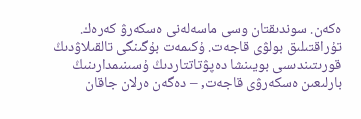ەكەن. سوندىقتان وسى ماسەلەنى ەسكەرۋ كەرەك. تۇراقتىلىق بولۋى قاجەت. ۇكىمەت بۇگىنگى تالقىلاۋدىڭ قورىتىندىسى بويىنشا دەپۋتاتتاردىڭ ۇسىنىمدارىنىڭ بارلىعىن ەسكەرۋى قاجەت, – دەگەن ەرلان جاقان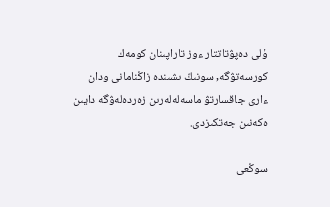ۇلى دەپۋتاتتار ءوز تاراپىنان كومەك كورسەتۋگە, سونىڭ ىشىندە زاڭنامانى ودان ءارى جاقسارتۋ ماسەلەلەرىن زەردەلەۋگە دايىن ەكەنىن جەتكىزدى.

سوڭعى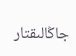جاڭالىقتار